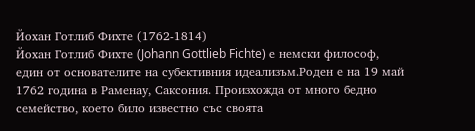Йохан Готлиб Фихте (1762-1814)
Йохан Готлиб Фихте (Johann Gottlieb Fichte) е немски философ, един от основателите на субективния идеализъм.Роден е на 19 май 1762 година в Раменау, Саксония. Произхожда от много бедно семейство, което било известно със своята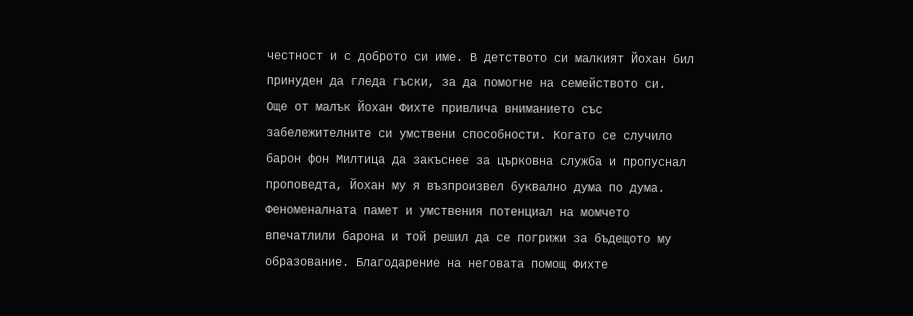честност и с доброто си име. В детството си малкият Йохан бил принуден да гледа гъски, за да помогне на семейството си.
Още от малък Йохан Фихте привлича вниманието със забележителните си умствени способности. Когато се случило барон фон Милтица да закъснее за църковна служба и пропуснал проповедта, Йохан му я възпроизвел буквално дума по дума. Феноменалната памет и умствения потенциал на момчето впечатлили барона и той решил да се погрижи за бъдещото му образование. Благодарение на неговата помощ Фихте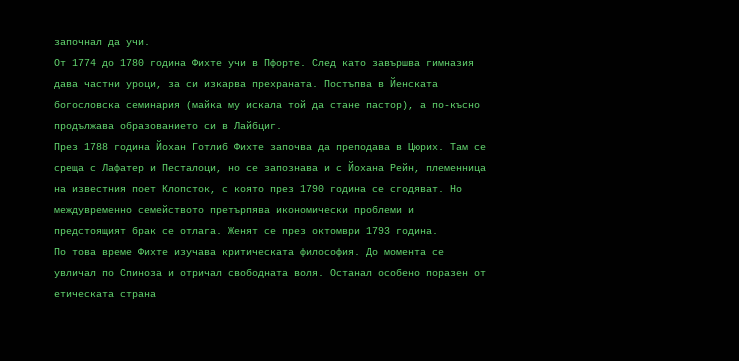започнал да учи.
От 1774 до 1780 година Фихте учи в Пфорте. След като завършва гимназия дава частни уроци, за си изкарва прехраната. Постъпва в Йенската богословска семинария (майка му искала той да стане пастор), а по-късно продължава образованието си в Лайбциг.
През 1788 година Йохан Готлиб Фихте започва да преподава в Цюрих. Там се среща с Лафатер и Песталоци, но се запознава и с Йохана Рейн, племенница на известния поет Клопсток, с която през 1790 година се сгодяват. Но междувременно семейството претърпява икономически проблеми и предстоящият брак се отлага. Женят се през октомври 1793 година.
По това време Фихте изучава критическата философия. До момента се увличал по Спиноза и отричал свободната воля. Останал особено поразен от етическата страна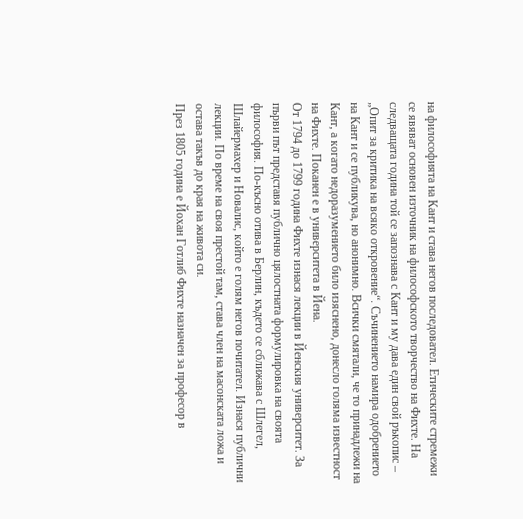на философията на Кант и става негов последовател. Етическите стремежи се явяват основен източник на философското творчество на Фихте. На следващата година той се запознава с Кант и му дава един свой ръкопис – „Опит за критика на всяко откровение“. Съчинението намира одобрението на Кант и се публикува, но анонимно. Всички смятали, че то принадлежи на Кант, а когато недоразумението било изяснено, донесло голяма известност на Фихте. Поканен е в университета в Йена.
От 1794 до 1799 година Фихте изнася лекции в Йенския университет. За първи път представя публично цялостната формулировка на своята философия. По-късно отива в Берлин, където се сближава с Шлегел, Шлайермахер и Новалис, който е голям негов почитател. Изнася публични лекции. По време на своя престой там, става член на масонската ложа и остава такъв до края на живота си.
През 1805 година е Йохан Готлиб Фихте назначен за професор в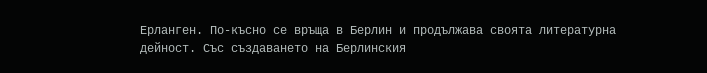Ерланген. По-късно се връща в Берлин и продължава своята литературна дейност. Със създаването на Берлинския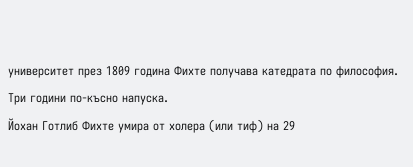университет през 1809 година Фихте получава катедрата по философия. Три години по-късно напуска.
Йохан Готлиб Фихте умира от холера (или тиф) на 29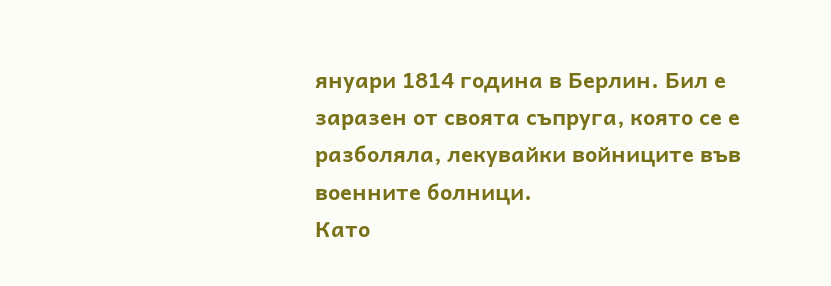януари 1814 година в Берлин. Бил е заразен от своята съпруга, която се е разболяла, лекувайки войниците във военните болници.
Като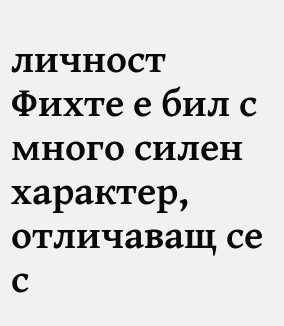личност Фихте е бил с много силен характер, отличаващ се с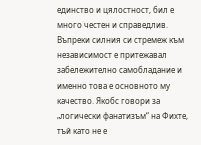единство и цялостност, бил е много честен и справедлив. Въпреки силния си стремеж към независимост е притежавал забележително самобладание и именно това е основното му качество. Якобс говори за „логически фанатизъм“ на Фихте, тъй като не е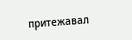притежавал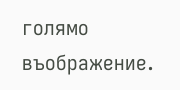голямо въображение.